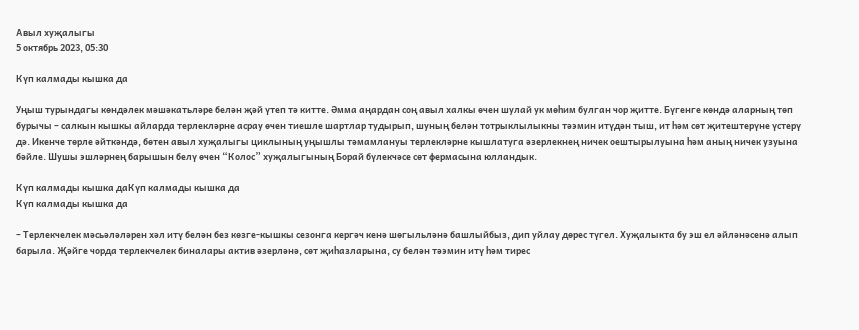Авыл хуҗалыгы
5 октябрь 2023, 05:30

Күп калмады кышка да

Уңыш турындагы көндәлек мәшәкатьләре белән җәй үтеп тә китте. Әмма аңардан соң авыл халкы өчен шулай ук мөһим булган чор җитте. Бүгенге көндә аларның төп бурычы – салкын кышкы айларда терлекләрне асрау өчен тиешле шартлар тудырып, шуның белән тотрыклылыкны тәэмин итүдән тыш, ит һәм сөт җитештерүне үстерү дә. Икенче төрле әйткәндә, бөтен авыл хуҗалыгы циклының уңышлы тәмамлануы терлекләрне кышлатуга әзерлекнең ничек оештырылуына һәм аның ничек узуына бәйле. Шушы эшләрнең барышын белү өчен “Колос” хуҗалыгының Борай бүлекчәсе сөт фермасына юлландык.

Күп калмады кышка даКүп калмады кышка да
Күп калмады кышка да

– Терлекчелек мәсьәләләрен хәл итү белән без көзге-кышкы сезонга кергәч кенә шөгыльләнә башлыйбыз, дип уйлау дөрес түгел. Хуҗалыкта бу эш ел әйләнәсенә алып барыла. Җәйге чорда терлекчелек биналары актив әзерләнә, сөт җиһазларына, су белән тәэмин итү һәм тирес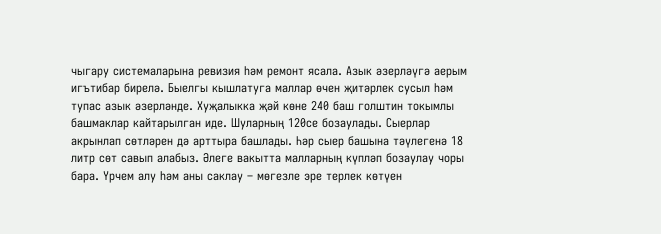чыгару системаларына ревизия һәм ремонт ясала. Азык әзерләүгә аерым игътибар бирелә. Быелгы кышлатуга маллар өчен җитәрлек сусыл һәм тупас азык әзерләнде. Хуҗалыкка җәй көне 240 баш голштин токымлы башмаклар кайтарылган иде. Шуларның 120се бозаулады. Сыерлар акрынлап сөтләрен дә арттыра башлады. Һәр сыер башына тәүлегенә 18 литр сөт савып алабыз. Әлеге вакытта малларның күпләп бозаулау чоры бара. Үрчем алу һәм аны саклау – мөгезле эре терлек көтүен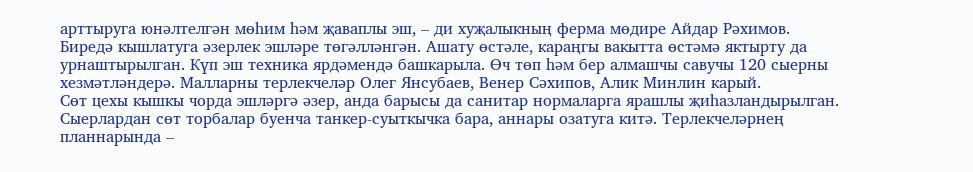арттыруга юнәлтелгән мөһим һәм җаваплы эш, – ди хуҗалыкның ферма мөдире Айдар Рәхимов.
Биредә кышлатуга әзерлек эшләре төгәлләнгән. Ашату өстәле, караңгы вакытта өстәмә яктырту да урнаштырылган. Күп эш техника ярдәмендә башкарыла. Өч төп һәм бер алмашчы савучы 120 сыерны хезмәтләндерә. Малларны терлекчеләр Олег Янсубаев, Венер Сәхипов, Алик Минлин карый.
Сөт цехы кышкы чорда эшләргә әзер, анда барысы да санитар нормаларга ярашлы җиһазландырылган. Сыерлардан сөт торбалар буенча танкер-суыткычка бара, аннары озатуга китә. Терлекчеләрнең планнарында –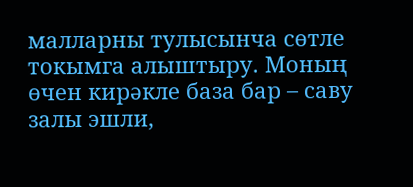малларны тулысынча сөтле токымга алыштыру. Моның өчен кирәкле база бар – саву залы эшли,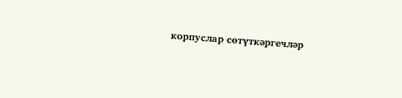корпуслар сөтүткәргечләр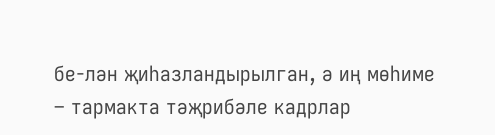бе-лән җиһазландырылган, ә иң мөһиме – тармакта тәҗрибәле кадрлар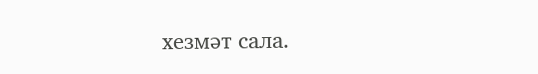хезмәт сала.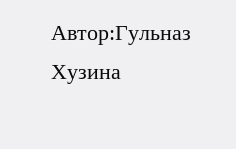Автор:Гульназ Хузина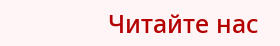Читайте нас